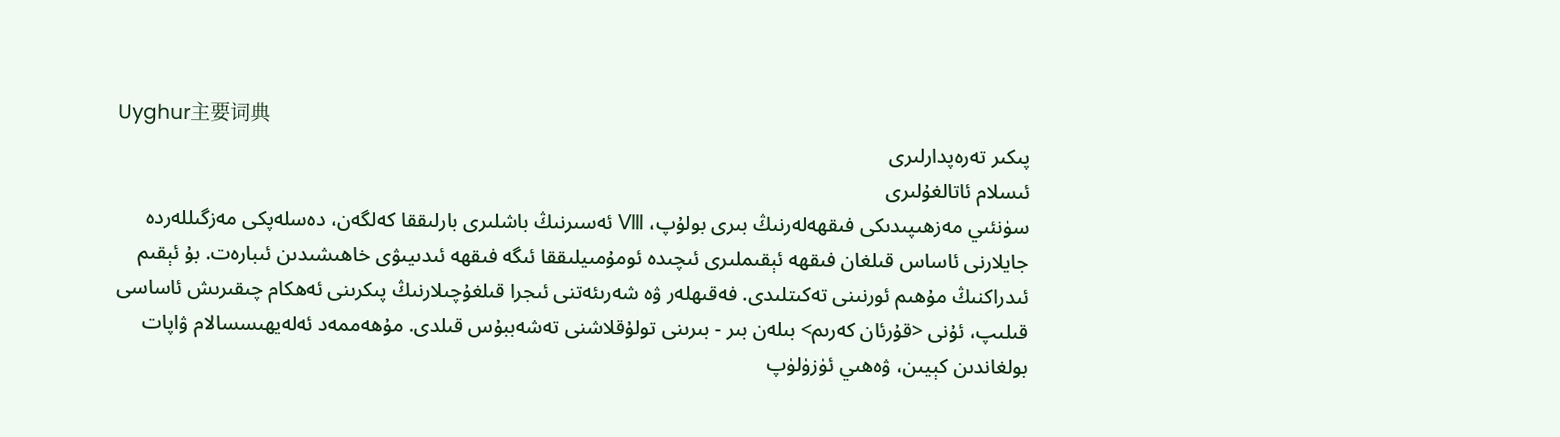Uyghur主要词典
پىكىر تەرەپدارلىرى
ئىسلام ئاتالغۇلىرى
سۈنئىي مەزھىپىدىكى فىقھەلەرنىڭ بىرى بولۇپ، Ⅷ ئەسىرنىڭ باشلىرى بارلىققا كەلگەن، دەسلەپكى مەزگىللەردە جايلارنى ئاساس قىلغان فىقھە ئېقىملىرى ئىچىدە ئومۇمىيلىققا ئىگە فىقھە ئىدىيىۋى خاھىشىدىن ئىبارەت. بۇ ئېقىم ئىدراكنىڭ مۇھىم ئورنىنى تەكىتلىدى. فەقىھلەر ۋە شەرىئەتنى ئىجرا قىلغۇچىلارنىڭ پىكرىنى ئەھكام چىقىرىش ئاساسى قىلىپ، ئۇنى <قۇرئان كەرىم> بىلەن بىر - بىرىنى تولۇقلاشنى تەشەببۇس قىلدى. مۇھەممەد ئەلەيھىسسالام ۋاپات بولغاندىن كېيىن، ۋەھىي ئۈزۈلۈپ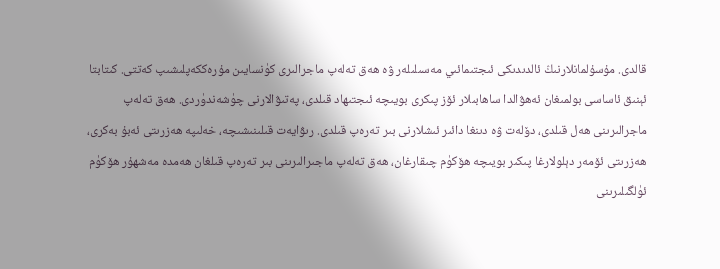قالدى. مۇسۇلمانلارنىڭ ئالدىدىكى ئىجتىمائىي مەسىلىلەر ۋە ھەق تەلەپ ماجرالىرى كۈنسايىن مۇرەككەپلىشىپ كەتتى. كىتابتا ئېنىق ئاساسى بولمىغان ئەھۋالدا ساھابىلار ئۆز پىكرى بويىچە ئىجتىھاد قىلدى، پەتىۋالارنى چۈشەندۈردى. ھەق تەلەپ ماجرالىرىنى ھەل قىلدى، دۆلەت ۋە دىنغا دائىر ئىشلارنى بىر تەرەپ قىلدى. رىۋايەت قىلىنىشىچە، خەلىپە ھەزرىتى ئەبۇ بەكرى، ھەزرىتى ئۆمەر دېلولارغا پىكىر بويىچە ھۆكۈم چىقارغان، ھەق تەلەپ ماجىرالىرىنى بىر تەرەپ قىلغان ھەمدە مەشھۇر ھۆكۈم ئۈلگىلىرىنى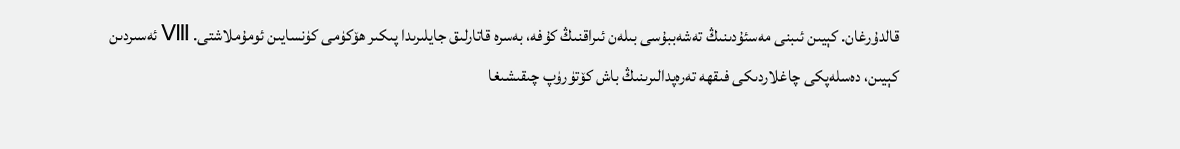قالدۇرغان. كېيىن ئىبنى مەسئۇدىنىڭ تەشەببۇسى بىلەن ئىراقنىڭ كۇفە، بەسرە قاتارلىق جايلىرىدا پىكىر ھۆكۈمى كۈنسايىن ئومۇملاشتى. Ⅷ ئەسىردىن كېيىن، دەسلەپكى چاغلاردىكى فىقھە تەرەپدالىرىنىڭ باش كۆتۈرۈپ چىقىشىغا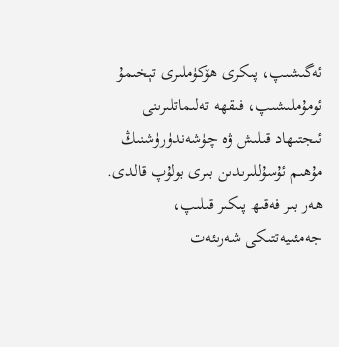ئەگىشىپ، پىكرى ھۆكۈملىرى تېخىمۇ ئومۇملىشىپ، فىقھە تەلىماتلىرىنى ئىجتىھاد قىلىش ۋە چۈشەندۈرۈشنىڭ مۇھىم ئۇسۇللىرىدىن بىرى بولۇپ قالدى. ھەر بىر فەقىھ پىكىر قىلىپ، جەمئىيەتتىكى شەرىئەت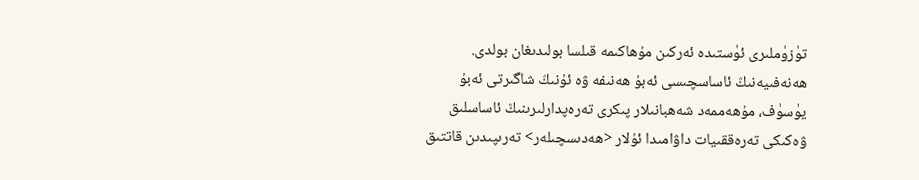تۈزۈملىرى ئۈستىدە ئەركىن مۇھاكىمە قىلسا بولىدىغان بولدى. ھەنەفىيەنىڭ ئاساسچىسى ئەبۇ ھەنىفە ۋە ئۇنىڭ شاگىرتى ئەبۇ يۈسۈف، مۇھەممەد شەھبانىلار پىكرى تەرەپدارلىرىنىڭ ئاساسلىق ۋەكىكى تەرەققىيات داۋامىدا ئۇلار <ھەدىسچىلەر> تەرىپىدىن قاتتىق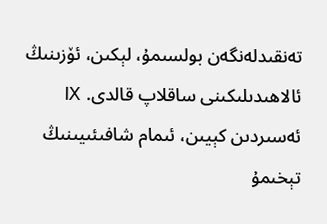تەنقىدلەنگەن بولسىمۇ، لېكىن، ئۆزىنىڭ ئالاھىدىلىكىنى ساقلاپ قالدى. Ⅸ ئەسىردىن كېيىن، ئىمام شافىئىيىنىڭ تېخىمۇ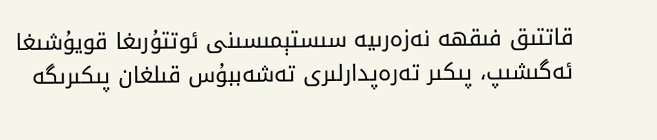قاتتىق فىقھە نەزەرىيە سىستېمىسىنى ئوتتۇرىغا قويۇشىغا ئەگىشىپ، پىكىر تەرەپدارلىرى تەشەببۇس قىلغان پىكىرىگە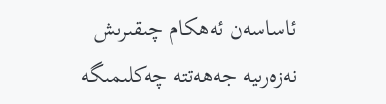ئاساسەن ئەھكام چىقىرىش نەزەرىيە جەھەتتە چەكلىمىگە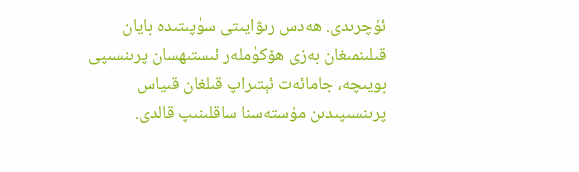ئۇچرىدى. ھەدس رىۋايىتى سۈپىتىدە بايان قىلىنمىغان بەزى ھۆكۈملەر ئىستىھسان پرىنسىپى بويىچە، جامائەت ئېتىراپ قىلغان قىياس پرىنسىپىدىن مۇستەسنا ساقلىنىپ قالدى.